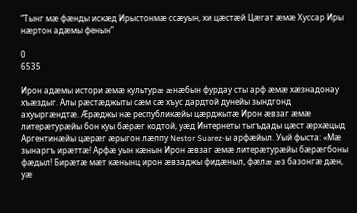“Тынг мæ фæнды искæд Ирыстонмæ ссæуын, хи цæстæй Цæгат æмæ Хуссар Иры нæртон адæмы фенын”

0
6535

Ирон адæмы истори æмæ культурæ æнæбын фурдау сты арф æмæ хæзнадонау хъæздыг. Алы рæстæджыты сæм сæ хъус дардтой дунейы зындгонд ахуыргæндтæ. Æрæджы нæ республикæйы цæрджытæ Ирон æвзаг æмæ литерæтурæйы бон куы бæрæг кодтой, уæд Интернеты тыгъдады цæст æрхæцыд Аргентинæйы цæрæг æрыгон лæппу Nestor Suarez-ы арфæйыл. Уый фыста: «Мæ зынаргъ ирæттæ! Арфæ уын кæнын Ирон æвзаг æмæ литерæтурæйы бæрæгбоны фæдыл! Бирæтæ мæт кæнынц ирон æвзаджы фидæныл, фæлæ æз базонгæ дæн, уæ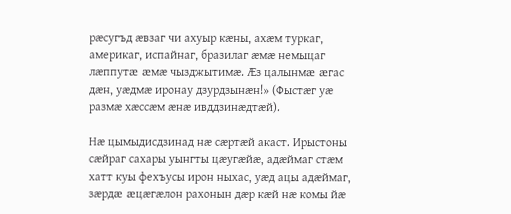рæсугъд æвзаг чи ахуыр кæны, ахæм туркаг, америкаг, испайнаг, бразилаг æмæ немыцаг лæппутæ æмæ чызджытимæ. Æз цалынмæ æгас дæн, уæдмæ иронау дзурдзынæн!» (Фыстæг уæ размæ хæссæм æнæ ивддзинæдтæй).

Нæ цымыдисдзинад нæ сæртæй акаст. Ирыстоны сæйраг сахары уынгты цæугæйæ, адæймаг стæм хатт куы фехъусы ирон ныхас, уæд ацы адæймаг, зæрдæ æцæгæлон рахонын дæр кæй нæ комы йæ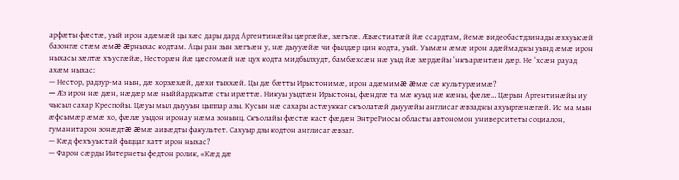арфæты фæстæ, уый ирон адæмæй цы хæс дары дард Аргентинæйы цæргæйæ, зæгъгæ. Æвæстиатæй йæ ссардтам, йемæ видеобастдзинады æххуысæй базонгæ стæм æмæ æрныхас кодтам. Ацы ран зын зæгъæн у, нæ дыууæйæ чи фылдæр цин кодта, уый. Уымæн æмæ ирон адæймаджы уынд æмæ ирон ныхасы зæлтæ хъусгæйæ, Несторæн йæ цæсгомæй нæ цух кодта мидбылхудт, бамбæхсæн нæ уыд йæ зæрдæйы ‘нкъарæнтæн дæр. Не ‘хсæн рауад ахæм ныхас:
— Нестор, радзур-ма нын, дæ хорзæхæй, дæхи тыххæй. Цы дæ бæтты Ирыстонимæ, ирон адæмимæ æмæ сæ культурæимæ?
— Æз ирон нæ дæн, нæдæр мæ ныййарджытæ сты ирæттæ. Никуы уыдтæн Ирыстоны, фæндгæ та мæ куыд нæ кæны, фæлæ… Цæрын Аргентинæйы иу чысыл сахар Креспойы. Цæуы мыл дыууын цыппар азы. Кусын нæ сахары астæуккаг скъолатæй дыууæйы англисаг æвзаджы ахуыргæнæгæй. Ис ма мын æфсымæр æмæ хо, фæлæ уыдон иронау нæма зонынц. Скъолайы фæстæ каст фæдæн ЭнтреРиосы областы автономон университеты социалон, гуманитарон зонæдтæ æмæ аивæдты факультет. Сахуыр дзы кодтон англисаг æвзаг.
— Кæд фехъуыстай фыццаг хатт ирон ныхас?
— Фарон сæрды Интернеты федтон ролик, «Кæд дæ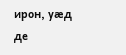ирон, уæд де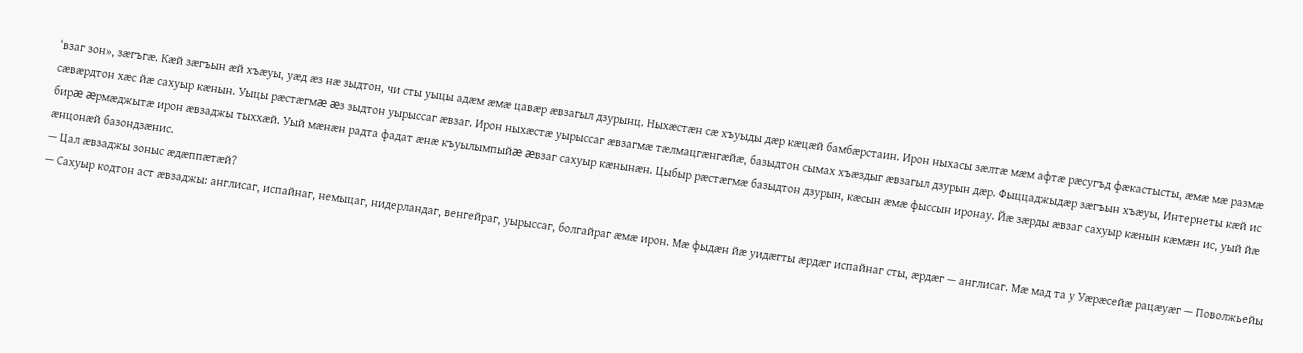‘взаг зон», зæгъгæ. Кæй зæгъын æй хъæуы, уæд æз нæ зыдтон, чи сты уыцы адæм æмæ цавæр æвзагыл дзурынц. Ныхæстæн сæ хъуыды дæр кæцæй бамбæрстаин. Ирон ныхасы зæлтæ мæм афтæ рæсугъд фæкастысты, æмæ мæ размæ сæвæрдтон хæс йæ сахуыр кæнын. Уыцы рæстæгмæ æз зыдтон уырыссаг æвзаг. Ирон ныхæстæ уырыссаг æвзагмæ тæлмацгæнгæйæ, базыдтон сымах хъæздыг æвзагыл дзурын дæр. Фыццаджыдæр зæгъын хъæуы, Интернеты кæй ис бирæ æрмæджытæ ирон æвзаджы тыххæй. Уый мæнæн радта фадат æнæ къуылымпыйæ æвзаг сахуыр кæнынæн. Цыбыр рæстæгмæ базыдтон дзурын, кæсын æмæ фыссын иронау. Йæ зæрды æвзаг сахуыр кæнын кæмæн ис, уый йæ æнцонæй базондзæнис.
— Цал æвзаджы зоныс æдæппæтæй?
— Сахуыр кодтон аст æвзаджы: англисаг, испайнаг, немыцаг, нидерландаг, венгейраг, уырыссаг, болгайраг æмæ ирон. Мæ фыдæн йæ уидæгты æрдæг испайнаг сты, æрдæг — англисаг. Мæ мад та у Уæрæсейæ рацæуæг — Поволжьейы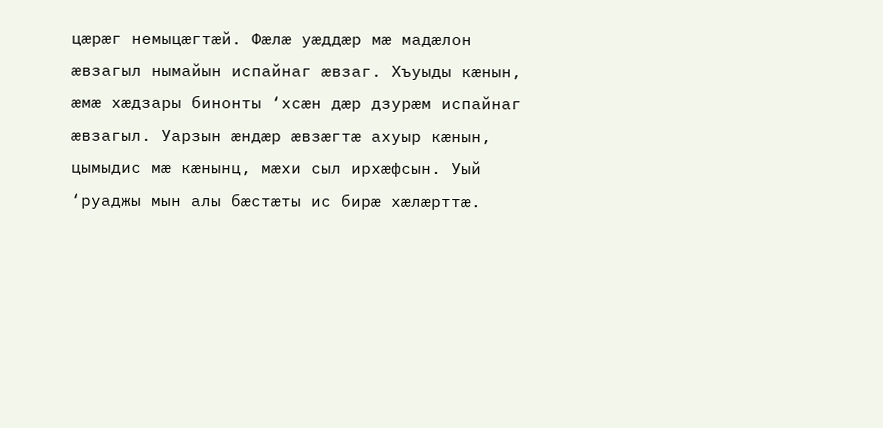цæрæг немыцæгтæй. Фæлæ уæддæр мæ мадæлон æвзагыл нымайын испайнаг æвзаг. Хъуыды кæнын, æмæ хæдзары бинонты ‘хсæн дæр дзурæм испайнаг æвзагыл. Уарзын æндæр æвзæгтæ ахуыр кæнын, цымыдис мæ кæнынц, мæхи сыл ирхæфсын. Уый ‘руаджы мын алы бæстæты ис бирæ хæлæрттæ.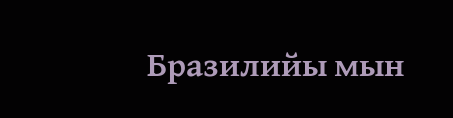Бразилийы мын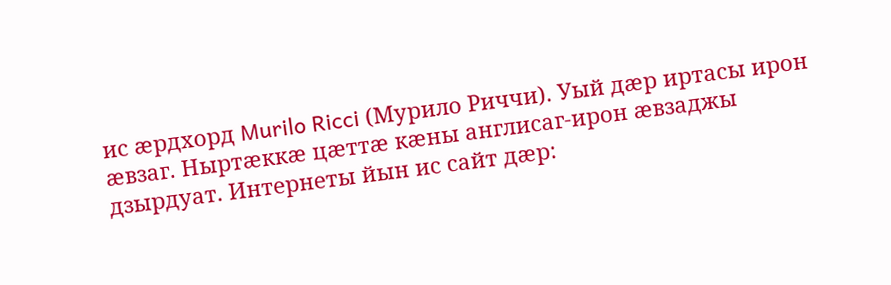ис æрдхорд Murilo Ricci (Мурило Риччи). Уый дæр иртасы ирон æвзаг. Ныртæккæ цæттæ кæны англисаг-ирон æвзаджы дзырдуат. Интернеты йын ис сайт дæр: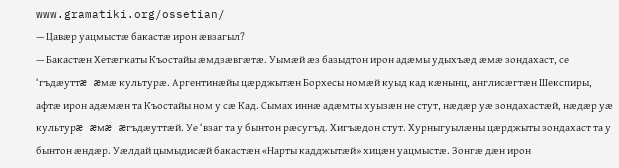www.gramatiki.org/ossetian/
— Цавæр уацмыстæ бакастæ ирон æвзагыл?
— Бакастæн Хетæгкаты Къостайы æмдзæвгæтæ. Уымæй æз базыдтон ирон адæмы удыхъæд æмæ зондахаст, се ‘гъдæуттæ æмæ культурæ. Аргентинæйы цæрджытæн Борхесы номæй куыд кад кæнынц, англисæгтæн Шекспиры, афтæ ирон адæмæн та Къостайы ном у сæ Кад. Сымах иннæ адæмты хуызæн не стут, нæдæр уæ зондахастæй, нæдæр уæ культурæ æмæ æгъдæуттæй. Уе ‘взаг та у бынтон рæсугъд. Хигъæдон стут. Хурныгуылæны цæрджыты зондахаст та у бынтон æндæр. Уæлдай цымыдисæй бакастæн «Нарты кадджытæй» хицæн уацмыстæ. Зонгæ дæн ирон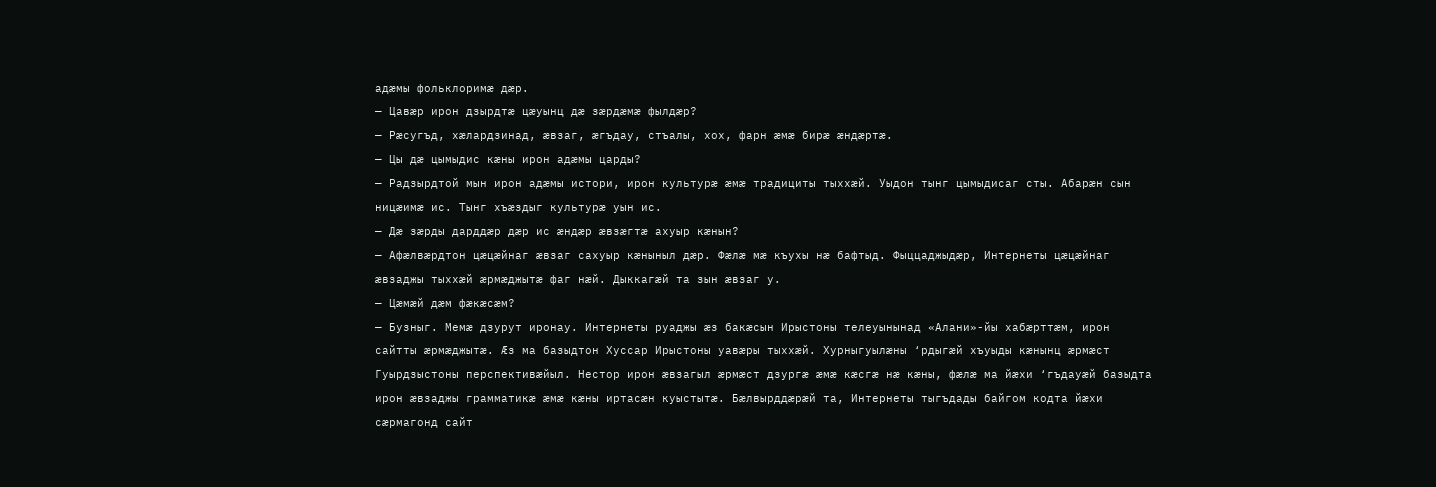адæмы фольклоримæ дæр.
— Цавæр ирон дзырдтæ цæуынц дæ зæрдæмæ фылдæр?
— Рæсугъд, хæлардзинад, æвзаг, æгъдау, стъалы, хох, фарн æмæ бирæ æндæртæ.
— Цы дæ цымыдис кæны ирон адæмы царды?
— Радзырдтой мын ирон адæмы истори, ирон культурæ æмæ традициты тыххæй. Уыдон тынг цымыдисаг сты. Абарæн сын ницæимæ ис. Тынг хъæздыг культурæ уын ис.
— Дæ зæрды дарддæр дæр ис æндæр æвзæгтæ ахуыр кæнын?
— Афæлвæрдтон цæцæйнаг æвзаг сахуыр кæныныл дæр. Фæлæ мæ къухы нæ бафтыд. Фыццаджыдæр, Интернеты цæцæйнаг æвзаджы тыххæй æрмæджытæ фаг нæй. Дыккагæй та зын æвзаг у.
— Цæмæй дæм фæкæсæм?
— Бузныг. Мемæ дзурут иронау. Интернеты руаджы æз бакæсын Ирыстоны телеуынынад «Алани»-йы хабæрттæм, ирон сайтты æрмæджытæ. Æз ма базыдтон Хуссар Ирыстоны уавæры тыххæй. Хурныгуылæны ‘рдыгæй хъуыды кæнынц æрмæст Гуырдзыстоны перспективæйыл. Нестор ирон æвзагыл æрмæст дзургæ æмæ кæсгæ нæ кæны, фæлæ ма йæхи ‘гъдауæй базыдта ирон æвзаджы грамматикæ æмæ кæны иртасæн куыстытæ. Бæлвырддæрæй та, Интернеты тыгъдады байгом кодта йæхи сæрмагонд сайт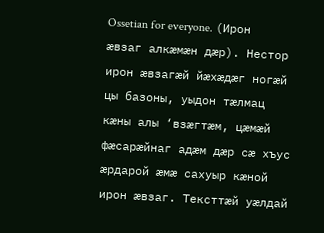Ossetian for everyone. (Ирон æвзаг алкæмæн дæр). Нестор ирон æвзагæй йæхæдæг ногæй цы базоны, уыдон тæлмац кæны алы ‘взæгтæм, цæмæй фæсарæйнаг адæм дæр сæ хъус æрдарой æмæ сахуыр кæной ирон æвзаг. Тексттæй уæлдай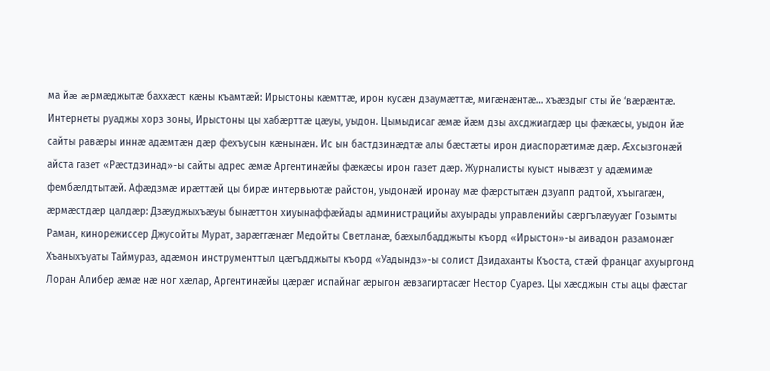ма йæ æрмæджытæ баххæст кæны къамтæй: Ирыстоны кæмттæ, ирон кусæн дзаумæттæ, мигæнæнтæ… хъæздыг сты йе ‘вæрæнтæ. Интернеты руаджы хорз зоны, Ирыстоны цы хабæрттæ цæуы, уыдон. Цымыдисаг æмæ йæм дзы ахсджиагдæр цы фæкæсы, уыдон йæ сайты равæры иннæ адæмтæн дæр фехъусын кæнынæн. Ис ын бастдзинæдтæ алы бæстæты ирон диаспорæтимæ дæр. Æхсызгонæй айста газет «Рæстдзинад»-ы сайты адрес æмæ Аргентинæйы фæкæсы ирон газет дæр. Журналисты куыст нывæзт у адæмимæ фембæлдтытæй. Афæдзмæ ирæттæй цы бирæ интервьютæ райстон, уыдонæй иронау мæ фæрстытæн дзуапп радтой, хъыгагæн, æрмæстдæр цалдæр: Дзæуджыхъæуы бынæттон хиуынаффæйады администрацийы ахуырады управленийы сæргълæууæг Гозымты Раман, кинорежиссер Джусойты Мурат, зарæггæнæг Медойты Светланæ, бæхылбадджыты къорд «Ирыстон»-ы аивадон разамонæг Хъаныхъуаты Таймураз, адæмон инструменттыл цæгъдджыты къорд «Уадындз»-ы солист Дзидаханты Къоста, стæй францаг ахуыргонд Лоран Алибер æмæ нæ ног хæлар, Аргентинæйы цæрæг испайнаг æрыгон æвзагиртасæг Нестор Суарез. Цы хæсджын сты ацы фæстаг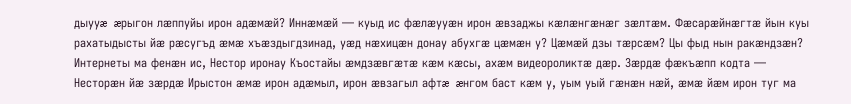дыууæ æрыгон лæппуйы ирон адæмæй? Иннæмæй — куыд ис фæлæууæн ирон æвзаджы кæлæнгæнæг зæлтæм. Фæсарæйнæгтæ йын куы рахатыдысты йæ рæсугъд æмæ хъæздыгдзинад, уæд нæхицæн донау абухгæ цæмæн у? Цæмæй дзы тæрсæм? Цы фыд нын ракæндзæн? Интернеты ма фенæн ис, Нестор иронау Къостайы æмдзæвгæтæ кæм кæсы, ахæм видеороликтæ дæр. Зæрдæ фæкъæпп кодта — Несторæн йæ зæрдæ Ирыстон æмæ ирон адæмыл, ирон æвзагыл афтæ æнгом баст кæм у, уым уый гæнæн нæй, æмæ йæм ирон туг ма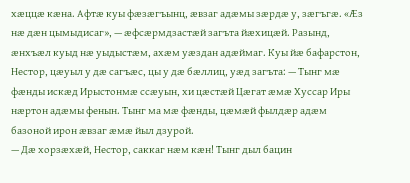хæццæ кæна. Афтæ куы фæзæгъынц, æвзаг адæмы зæрдæ у, зæгъгæ. «Æз нæ дæн цымыдисаг», — æфсæрмдзастæй загъта йæхицæй. Разынд, æнхъæл куыд нæ уыдыстæм, ахæм уæздан адæймаг. Куы йæ бафарстон, Нестор, цæуыл у дæ сагъæс, цы у дæ бæллиц, уæд загъта: — Тынг мæ фæнды искæд Ирыстонмæ ссæуын, хи цæстæй Цæгат æмæ Хуссар Иры нæртон адæмы фенын. Тынг ма мæ фæнды, цæмæй фылдæр адæм базоной ирон æвзаг æмæ йыл дзурой.
— Дæ хорзæхæй, Нестор, саккаг нæм кæн! Тынг дыл бацин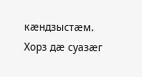кæндзыстæм. Хорз дæ суазæг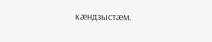кæндзыстæм.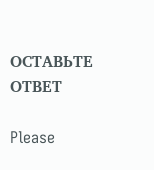ОСТАВЬТЕ ОТВЕТ

Please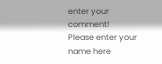enter your comment!
Please enter your name here